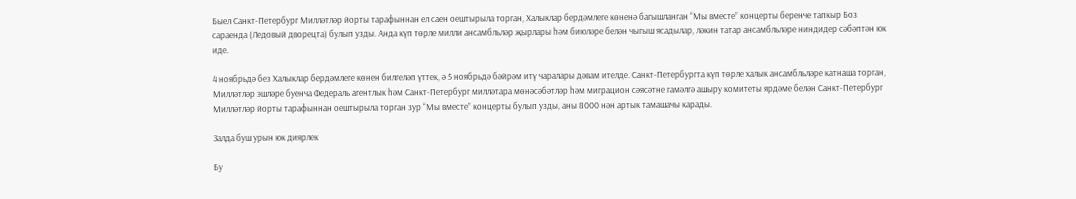Быел Санкт-Петербург Милләтләр йорты тарафыннан ел саен оештырыла торган, Халыклар бердәмлеге көненә багышланган “Мы вместе” концерты беренче тапкыр Боз сараенда (Ледовый дворецта) булып узды. Анда күп төрле милли ансамбльләр җырлары һәм биюләре белән чыгыш ясадылар, ләкин татар ансамбльләре ниндидер сәбәптән юк иде.

4 ноябрьдә без Халыклар бердәмлеге көнен билгеләп үттек, ә 5 ноябрьдә бәйрәм итү чаралары дәвам ителде. Санкт-Петербургта күп төрле халык ансамбльләре катнаша торган, Милләтләр эшләре буенча Федераль агентлык һәм Санкт-Петербург милләтара мөнәсәбәтләр һәм миграцион сәясәтне гамәлгә ашыру комитеты ярдәме белән Санкт-Петербург Милләтләр йорты тарафыннан оештырыла торган зур “Мы вместе” концерты булып узды, аны 8000 нән артык тамашачы карады.

Залда буш урын юк диярлек

Бу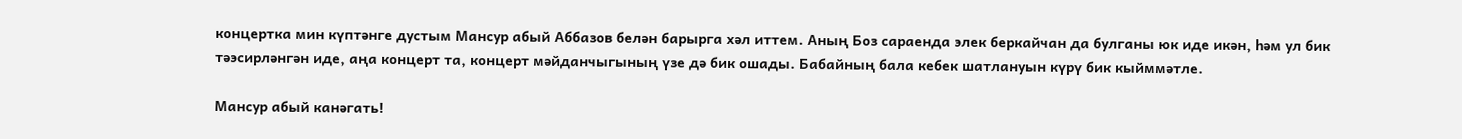концертка мин күптәнге дустым Мансур абый Аббазов белән барырга хәл иттем. Аның Боз сараенда элек беркайчан да булганы юк иде икән, һәм ул бик тәэсирләнгән иде, аңа концерт та, концерт мәйданчыгының үзе дә бик ошады. Бабайның бала кебек шатлануын күрү бик кыйммәтле.

Мансур абый канәгать!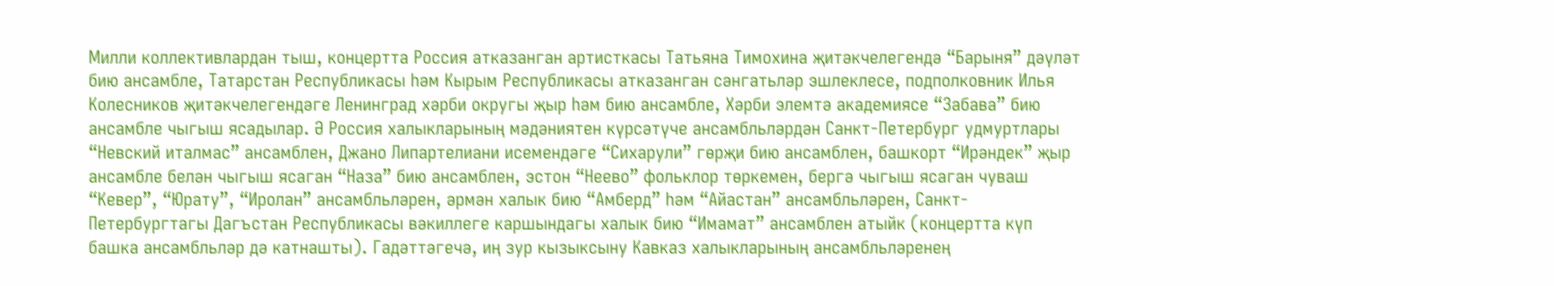Милли коллективлардан тыш, концертта Россия атказанган артисткасы Татьяна Тимохина җитәкчелегендә “Барыня” дәүләт бию ансамбле, Татарстан Республикасы һәм Кырым Республикасы атказанган сәнгатьләр эшлеклесе, подполковник Илья Колесников җитәкчелегендәге Ленинград хәрби округы җыр һәм бию ансамбле, Хәрби элемтә академиясе “Забава” бию ансамбле чыгыш ясадылар. Ә Россия халыкларының мәдәниятен күрсәтүче ансамбльләрдән Санкт-Петербург удмуртлары “Невский италмас” ансамблен, Джано Липартелиани исемендәге “Сихарули” гөрҗи бию ансамблен, башкорт “Ирәндек” җыр ансамбле белән чыгыш ясаган “Наза” бию ансамблен, эстон “Неево” фольклор төркемен, бергә чыгыш ясаган чуваш “Кевер”, “Юрату”, “Иролан” ансамбльләрен, әрмән халык бию “Амберд” һәм “Айастан” ансамбльләрен, Санкт-Петербургтагы Дагъстан Республикасы вәкиллеге каршындагы халык бию “Имамат” ансамблен атыйк (концертта күп башка ансамбльләр дә катнашты). Гадәттәгечә, иң зур кызыксыну Кавказ халыкларының ансамбльләренең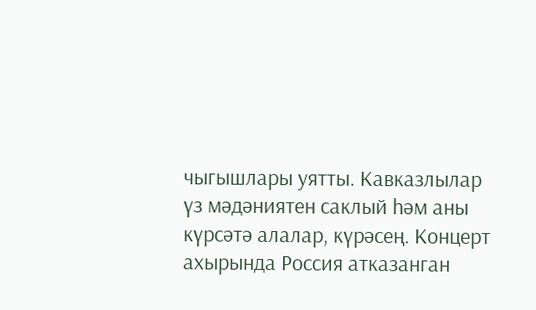чыгышлары уятты. Кавказлылар үз мәдәниятен саклый һәм аны күрсәтә алалар, күрәсең. Концерт ахырында Россия атказанган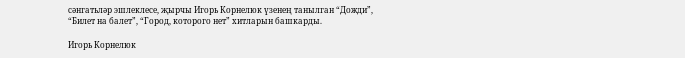сәнгатьләр эшлеклесе, җырчы Игорь Корнелюк үзенең танылган “Дожди”, “Билет на балет”, “Город, которого нет” хитларын башкарды.

Игорь Корнелюк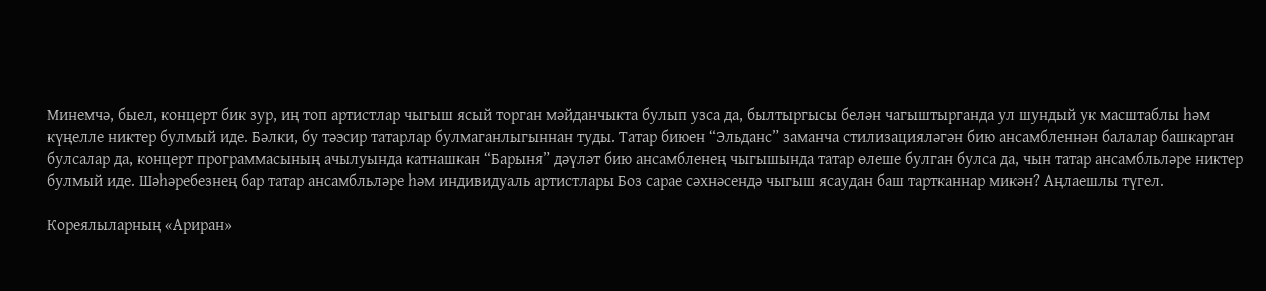Минемчә, быел, концерт бик зур, иң топ артистлар чыгыш ясый торган мәйданчыкта булып узса да, былтыргысы белән чагыштырганда ул шундый ук масштаблы һәм күңелле никтер булмый иде. Бәлки, бу тәэсир татарлар булмаганлыгыннан туды. Татар биюен “Эльданс” заманча стилизацияләгән бию ансамбленнән балалар башкарган булсалар да, концерт программасының ачылуында катнашкан “Барыня” дәүләт бию ансамбленең чыгышында татар өлеше булган булса да, чын татар ансамбльләре никтер булмый иде. Шәһәребезнең бар татар ансамбльләре һәм индивидуаль артистлары Боз сарае сәхнәсендә чыгыш ясаудан баш тартканнар микән? Аңлаешлы түгел.

Кореялыларның «Ариран»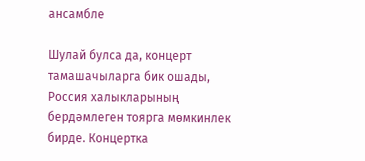ансамбле

Шулай булса да, концерт тамашачыларга бик ошады, Россия халыкларының бердәмлеген тоярга мөмкинлек бирде. Концертка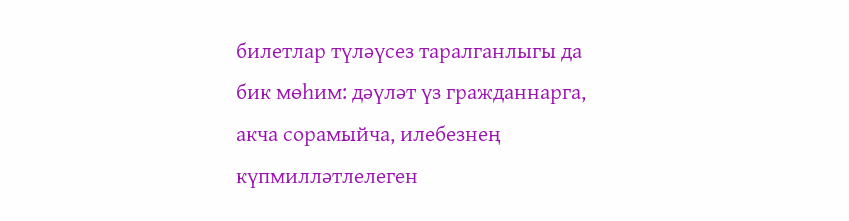билетлар түләүсез таралганлыгы да бик мөһим: дәүләт үз гражданнарга, акча сорамыйча, илебезнең күпмилләтлелеген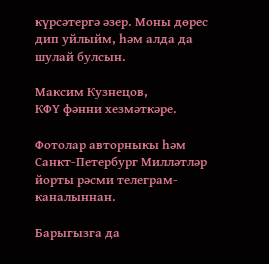күрсәтергә әзер. Моны дөрес дип уйлыйм, һәм алда да шулай булсын.

Максим Кузнецов,
КФҮ фәнни хезмәткәре.

Фотолар авторныкы һәм Санкт-Петербург Милләтләр йорты рәсми телеграм-каналыннан.

Барыгызга да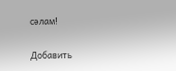сәлам!

Добавить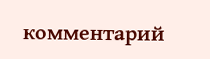комментарий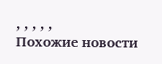, , , , ,
Похожие новости